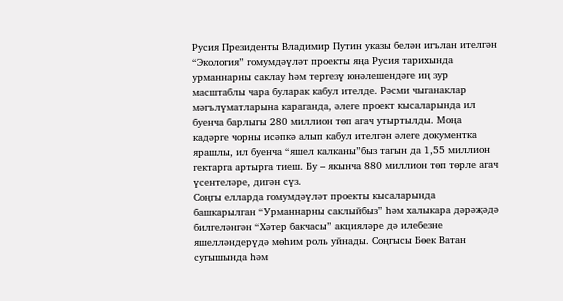Русия Президенты Владимир Путин указы белән игълан ителгән “Экология” гомумдәүләт проекты яңа Русия тарихында урманнарны саклау һәм тергезү юнәлешендәге иң зур масштаблы чара буларак кабул ителде. Рәсми чыганаклар мәгълүматларына караганда, әлеге проект кысаларында ил буенча барлыгы 280 миллион төп агач утыртылды. Моңа кадәрге чорны исәпкә алып кабул ителгән әлеге документка ярашлы, ил буенча “яшел калканы”быз тагын да 1,55 миллион гектарга артырга тиеш. Бу – якынча 880 миллион төп төрле агач үсентеләре, дигән сүз.
Соңгы елларда гомумдәүләт проекты кысаларында башкарылган “Урманнарны саклыйбыз” һәм халыкара дәрәҗәдә билгеләнгән “Хәтер бакчасы” акцияләре дә илебезне яшелләндерүдә мөһим роль уйнады. Соңгысы Бөек Ватан сугышында һәм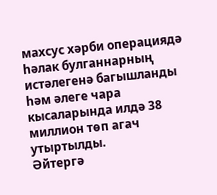махсус хәрби операциядә һәлак булганнарның истәлегенә багышланды һәм әлеге чара кысаларында илдә 38 миллион төп агач утыртылды.
Әйтергә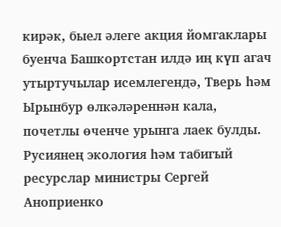кирәк, быел әлеге акция йомгаклары буенча Башкортстан илдә иң күп агач утыртучылар исемлегендә, Тверь һәм Ырынбур өлкәләреннән кала, почетлы өченче урынга лаек булды. Русиянең экология һәм табигый ресурслар министры Сергей Аноприенко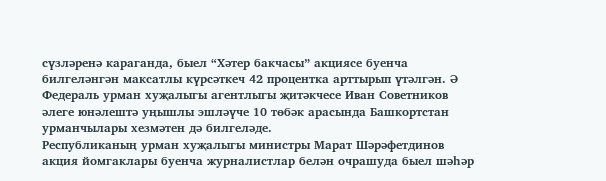сүзләренә караганда, быел “Хәтер бакчасы” акциясе буенча билгеләнгән максатлы күрсәткеч 42 процентка арттырып үтәлгән. Ә Федераль урман хуҗалыгы агентлыгы җитәкчесе Иван Советников әлеге юнәлештә уңышлы эшләүче 10 төбәк арасында Башкортстан урманчылары хезмәтен дә билгеләде.
Республиканың урман хуҗалыгы министры Марат Шәрәфетдинов акция йомгаклары буенча журналистлар белән очрашуда быел шәһәр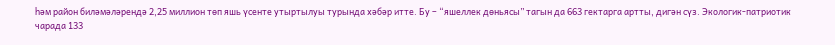һәм район биләмәләрендә 2,25 миллион төп яшь үсенте утыртылуы турында хәбәр итте. Бу – “яшеллек дөньясы” тагын да 663 гектарга артты, дигән сүз. Экологик-патриотик чарада 133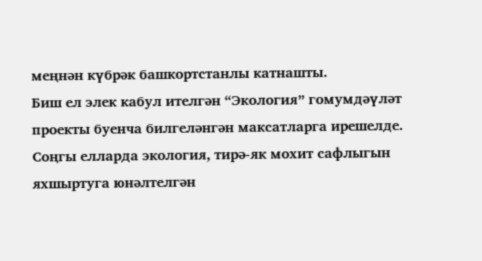меңнән күбрәк башкортстанлы катнашты.
Биш ел элек кабул ителгән “Экология” гомумдәүләт проекты буенча билгеләнгән максатларга ирешелде. Соңгы елларда экология, тирә-як мохит сафлыгын яхшыртуга юнәлтелгән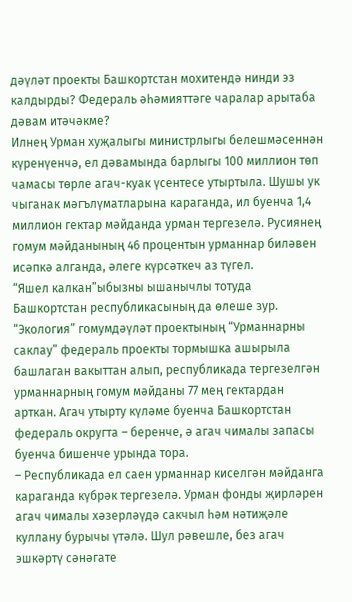дәүләт проекты Башкортстан мохитендә нинди эз калдырды? Федераль әһәмияттәге чаралар арытаба дәвам итәчәкме?
Илнең Урман хуҗалыгы министрлыгы белешмәсеннән күренүенчә, ел дәвамында барлыгы 100 миллион төп чамасы төрле агач-куак үсентесе утыртыла. Шушы ук чыганак мәгълүматларына караганда, ил буенча 1,4 миллион гектар мәйданда урман тергезелә. Русиянең гомум мәйданының 46 процентын урманнар биләвен исәпкә алганда, әлеге күрсәткеч аз түгел.
“Яшел калкан”ыбызны ышанычлы тотуда Башкортстан республикасының да өлеше зур. “Экология” гомумдәүләт проектының “Урманнарны саклау” федераль проекты тормышка ашырыла башлаган вакыттан алып, республикада тергезелгән урманнарның гомум мәйданы 77 мең гектардан арткан. Агач утырту күләме буенча Башкортстан федераль округта – беренче, ә агач чималы запасы буенча бишенче урында тора.
– Республикада ел саен урманнар киселгән мәйданга караганда күбрәк тергезелә. Урман фонды җирләрен агач чималы хәзерләүдә сакчыл һәм нәтиҗәле куллану бурычы үтәлә. Шул рәвешле, без агач эшкәртү сәнәгате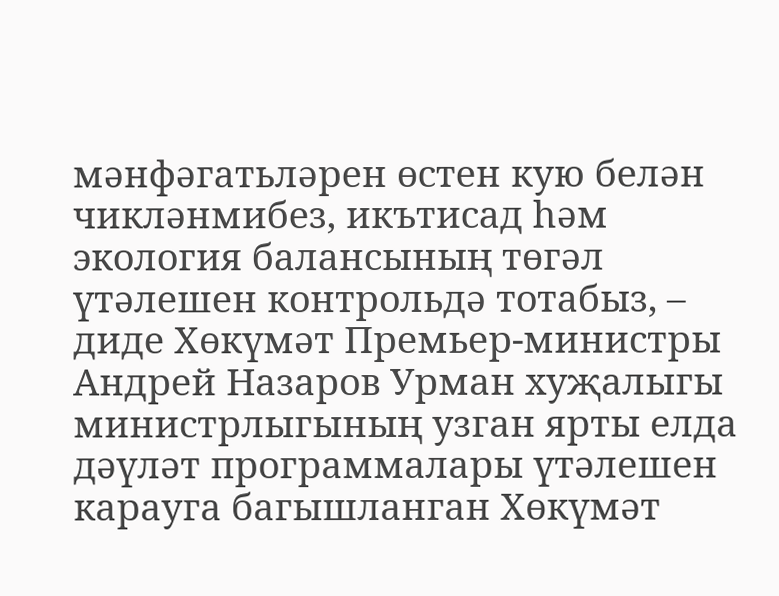мәнфәгатьләрен өстен кую белән чикләнмибез, икътисад һәм экология балансының төгәл үтәлешен контрольдә тотабыз, – диде Хөкүмәт Премьер-министры Андрей Назаров Урман хуҗалыгы министрлыгының узган ярты елда дәүләт программалары үтәлешен карауга багышланган Хөкүмәт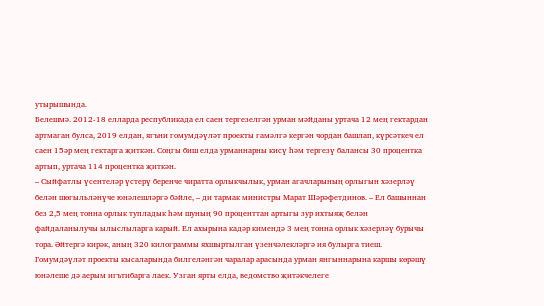утырышында.
Белешмә. 2012-18 елларда республикада ел саен тергезелгән урман мәйданы уртача 12 мең гектардан артмаган булса, 2019 елдан, ягъни гомумдәүләт проекты гамәлгә кергән чордан башлап, күрсәткеч ел саен 15әр мең гектарга җиткән. Соңгы биш елда урманнарны кисү һәм тергезү балансы 30 процентка артып, уртача 114 процентка җиткән.
– Сыйфатлы үсентеләр үстерү беренче чиратта орлыкчылык, урман агачларының орлыгын хәзерләү белән шөгыльләнүче юнәлешләргә бәйле, – ди тармак министры Марат Шәрәфетдинов. – Ел башыннан без 2,5 мең тонна орлык тупладык һәм шуның 90 проценттан артыгы зур ихтыяҗ белән файдаланылучы ылыслыларга карый. Ел ахырына кадәр кимендә 3 мең тонна орлык хәзерләү бурычы тора. Әйтергә кирәк, аның 320 килограммы яхшыртылган үзенчәлекләргә ия булырга тиеш.
Гомумдәүләт проекты кысаларында билгеләнгән чаралар арасында урман янгыннарына каршы көрәшү юнәлеше дә аерым игътибарга лаек. Узган ярты елда, ведомство җитәкчелеге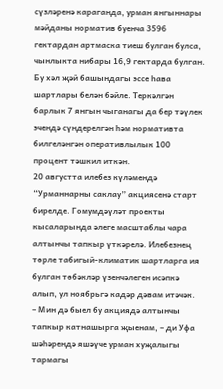сүзләренә караганда, урман янгыннары мәйданы норматив буенча 3596 гектардан артмаска тиеш булган булса, чынлыкта нибары 16,9 гектарда булган. Бу хәл җәй башындагы эссе һава шартлары белән бәйле. Теркәлгән барлык 7 янгын чыганагы да бер тәүлек эчендә сүндерелгән һәм нормативта билгеләнгән оперативлылык 100 процент тәшкил иткән.
20 августта илебез күләмендә “Урманнарны саклау” акциясенә старт бирелде. Гомумдәүләт проекты кысаларында әлеге масштаблы чара алтынчы тапкыр үткәрелә. Илебезнең төрле табигый-климатик шартларга ия булган төбәкләр үзенчәлеген исәпкә алып, ул ноябрьгә кадәр дәвам итәчәк.
– Мин дә быел бу акциядә алтынчы тапкыр катнашырга җыенам, – ди Уфа шәһәрендә яшәүче урман хуҗалыгы тармагы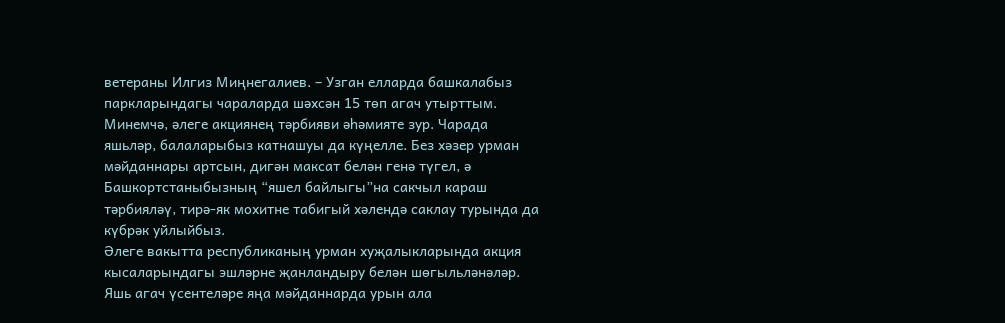ветераны Илгиз Миңнегалиев. – Узган елларда башкалабыз паркларындагы чараларда шәхсән 15 төп агач утырттым. Минемчә, әлеге акциянең тәрбияви әһәмияте зур. Чарада яшьләр, балаларыбыз катнашуы да күңелле. Без хәзер урман мәйданнары артсын, дигән максат белән генә түгел, ә Башкортстаныбызның “яшел байлыгы”на сакчыл караш тәрбияләү, тирә-як мохитне табигый хәлендә саклау турында да күбрәк уйлыйбыз.
Әлеге вакытта республиканың урман хуҗалыкларында акция кысаларындагы эшләрне җанландыру белән шөгыльләнәләр. Яшь агач үсентеләре яңа мәйданнарда урын ала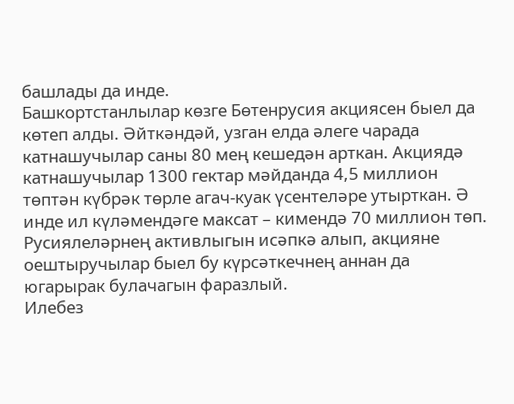башлады да инде.
Башкортстанлылар көзге Бөтенрусия акциясен быел да көтеп алды. Әйткәндәй, узган елда әлеге чарада катнашучылар саны 80 мең кешедән арткан. Акциядә катнашучылар 1300 гектар мәйданда 4,5 миллион төптән күбрәк төрле агач-куак үсентеләре утырткан. Ә инде ил күләмендәге максат – кимендә 70 миллион төп. Русиялеләрнең активлыгын исәпкә алып, акцияне оештыручылар быел бу күрсәткечнең аннан да югарырак булачагын фаразлый.
Илебез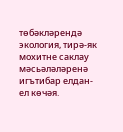төбәкләрендә экология, тирә-як мохитне саклау мәсьәләләренә игътибар елдан-ел көчәя.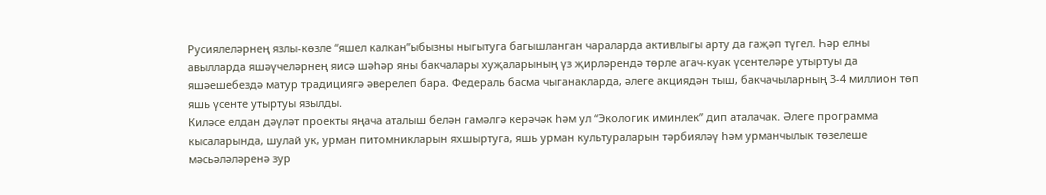Русиялеләрнең язлы-көзле “яшел калкан”ыбызны ныгытуга багышланган чараларда активлыгы арту да гаҗәп түгел. Һәр елны авылларда яшәүчеләрнең яисә шәһәр яны бакчалары хуҗаларының үз җирләрендә төрле агач-куак үсентеләре утыртуы да яшәешебездә матур традициягә әверелеп бара. Федераль басма чыганакларда, әлеге акциядән тыш, бакчачыларның 3-4 миллион төп яшь үсенте утыртуы язылды.
Киләсе елдан дәүләт проекты яңача аталыш белән гамәлгә керәчәк һәм ул “Экологик иминлек” дип аталачак. Әлеге программа кысаларында, шулай ук, урман питомникларын яхшыртуга, яшь урман культураларын тәрбияләү һәм урманчылык төзелеше мәсьәләләренә зур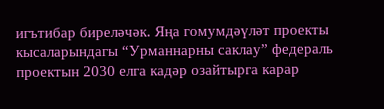игътибар биреләчәк. Яңа гомумдәүләт проекты кысаларындагы “Урманнарны саклау” федераль проектын 2030 елга кадәр озайтырга карар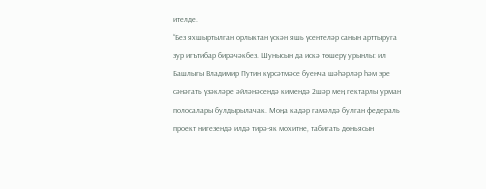ителде.
“Без яхшыртылган орлыктан үскән яшь үсентеләр санын арттыруга зур игътибар бирәчәкбез. Шунысын да искә төшерү урынлы: ил Башлыгы Владимир Путин күрсәтмәсе буенча шәһәрләр һәм эре сәнәгать үзәкләре әйләнәсендә кимендә 2шәр мең гектарлы урман полосалары булдырылачак. Моңа кадәр гамәлдә булган федераль проект нигезендә илдә тирә-як мохитне, табигать дөньясын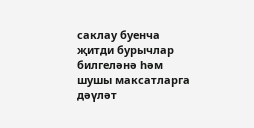саклау буенча җитди бурычлар билгеләнә һәм шушы максатларга дәүләт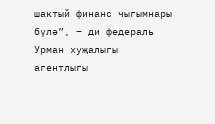шактый финанс чыгымнары бүлә”, – ди федераль Урман хуҗалыгы агентлыгы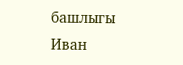башлыгы Иван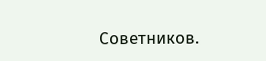Советников.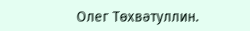Олег Төхвәтуллин.